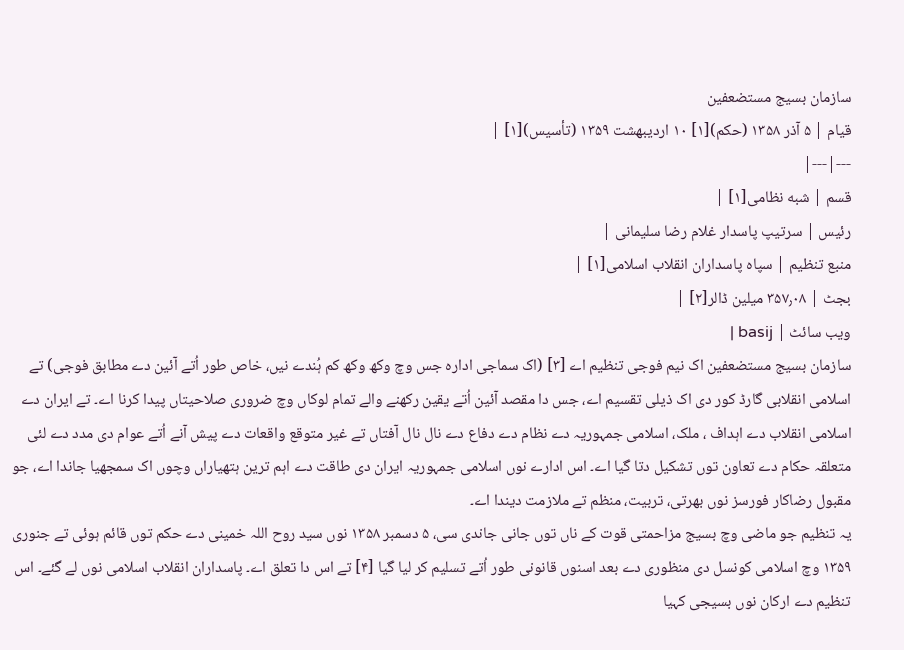سازمان بسیج مستضعفین
قیام | ۵ آذر ۱۳۵۸ (حکم)[۱] ۱۰ اردیبهشت ۱۳۵۹ (تأسیس)[۱] |
---|---|
قسم | شبه نظامی[۱] |
رئیس | سرتیپ پاسدار غلام رضا سلیمانی |
منبع تنظیم | سپاہ پاسداران انقلاب اسلامی[۱] |
بجٹ | ۳۵۷٫۰۸ میلین ڈالر[۲] |
ویب سائٹ | basij |
سازمان بسیج مستضعفین اک نیم فوجی تنظیم اے [۳] (اک سماجی ادارہ جس وچ وکھ وکھ کم ہُندے نيں، خاص طور اُتے آئین دے مطابق فوجی) تے اسلامی انقلابی گارڈ کور دی اک ذیلی تقسیم اے، جس دا مقصد آئین اُتے یقین رکھنے والے تمام لوکاں وچ ضروری صلاحیتاں پیدا کرنا اے۔ تے ایران دے اسلامی انقلاب دے اہداف ، ملک، اسلامی جمہوریہ دے نظام دے دفاع دے نال نال آفتاں تے غیر متوقع واقعات دے پیش آنے اُتے عوام دی مدد دے لئی متعلقہ حکام دے تعاون توں تشکیل دتا گیا اے۔ اس ادارے نوں اسلامی جمہوریہ ایران دی طاقت دے اہم ترین ہتھیاراں وچوں اک سمجھیا جاندا اے، جو مقبول رضاکار فورسز نوں بھرتی، تربیت، منظم تے ملازمت دیندا اے۔
یہ تنظیم جو ماضی وچ بسیج مزاحمتی قوت کے ناں توں جانی جاندی سی، ۵ دسمبر ۱۳۵۸ نوں سید روح اللہ خمینی دے حکم توں قائم ہوئی تے جنوری ۱۳۵۹ وچ اسلامی کونسل دی منظوری دے بعد اسنوں قانونی طور اُتے تسلیم کر ليا گیا [۴] تے اس دا تعلق اے۔ پاسداران انقلاب اسلامی نوں لے گئے۔ اس تنظیم دے ارکان نوں بسیجی کہیا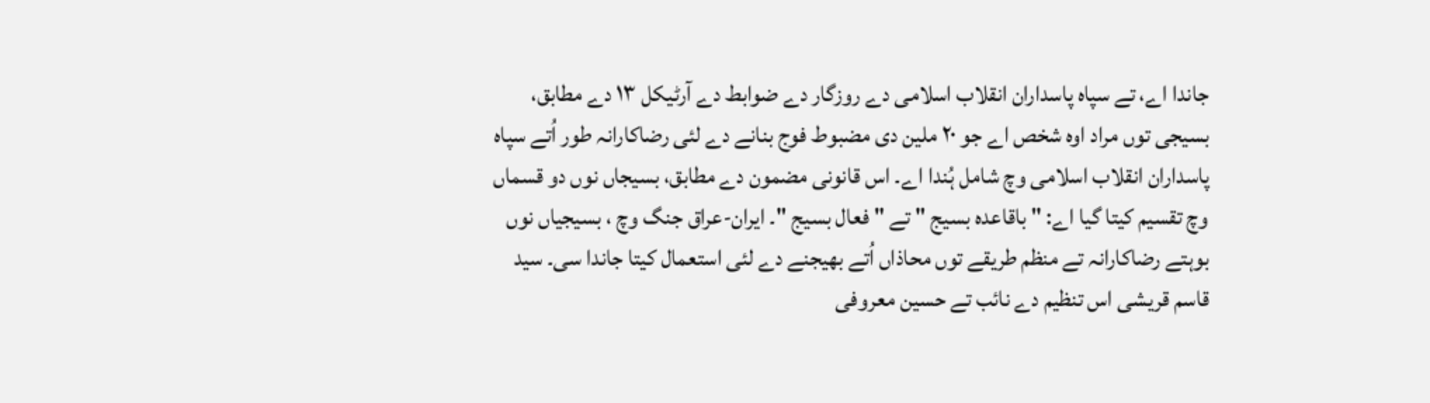جاندا اے، تے سپاہ پاسداران انقلاب اسلامی دے روزگار دے ضوابط دے آرٹیکل ۱۳ دے مطابق، بسیجی توں مراد اوہ شخص اے جو ۲۰ ملین دی مضبوط فوج بنانے دے لئی رضاکارانہ طور اُتے سپاہ پاسداران انقلاب اسلامی وچ شامل ہُندا اے۔ اس قانونی مضمون دے مطابق، بسیجاں نوں دو قسماں وچ تقسیم کيتا گیا اے: " باقاعدہ بسیج " تے " فعال بسیج "۔ ایران-عراق جنگ وچ ، بسیجیاں نوں بوہتے رضاکارانہ تے منظم طریقے توں محاذاں اُتے بھیجنے دے لئی استعمال کيتا جاندا سی۔ سید قاسم قریشی اس تنظیم دے نائب تے حسین معروفی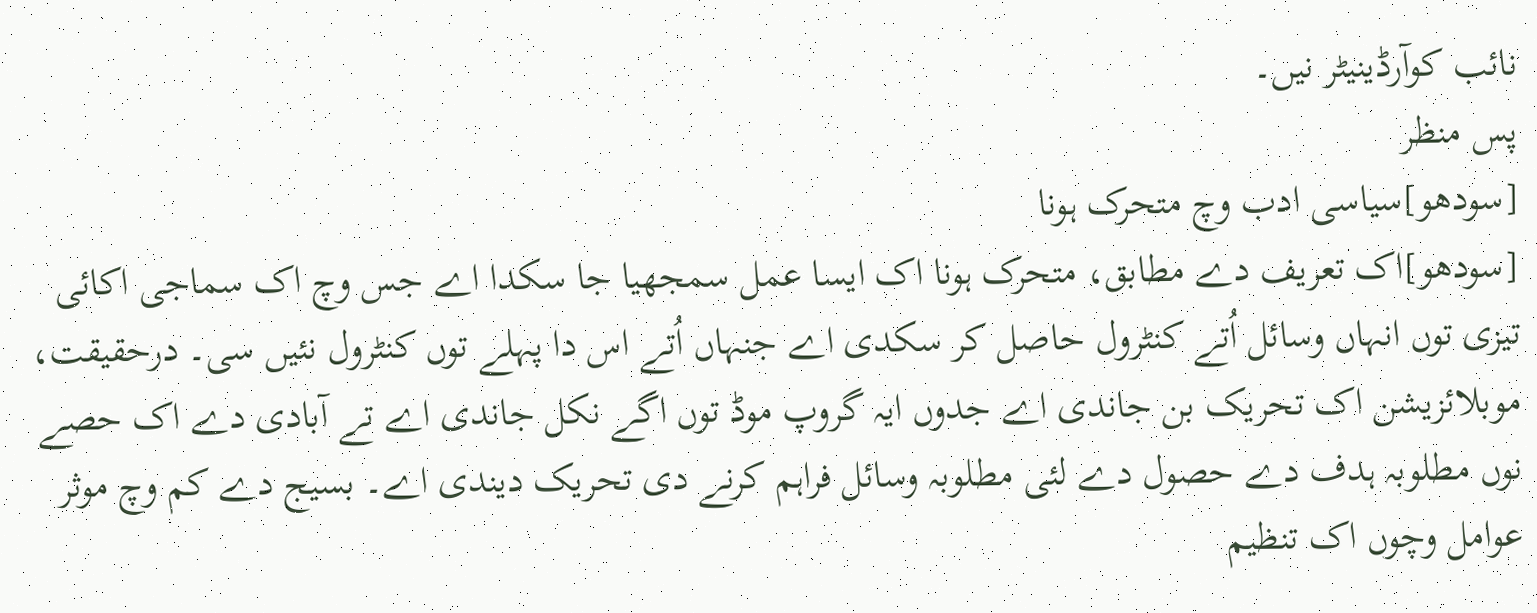نائب کوآرڈینیٹر نيں۔
پس منظر
[سودھو]سیاسی ادب وچ متحرک ہونا
[سودھو]اک تعریف دے مطابق، متحرک ہونا اک ایسا عمل سمجھیا جا سکدا اے جس وچ اک سماجی اکائی تیزی توں انہاں وسائل اُتے کنٹرول حاصل کر سکدی اے جنہاں اُتے اس دا پہلے توں کنٹرول نئيں سی۔ درحقیقت، موبلائزیشن اک تحریک بن جاندی اے جدوں ایہ گروپ موڈ توں اگے نکل جاندی اے تے آبادی دے اک حصے نوں مطلوبہ ہدف دے حصول دے لئی مطلوبہ وسائل فراہم کرنے دی تحریک دیندی اے۔ بسیج دے کم وچ موثر عوامل وچوں اک تنظیم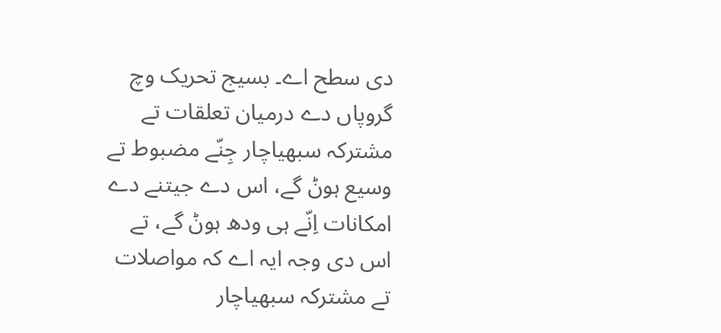دی سطح اے۔ بسیج تحریک وچ گروپاں دے درمیان تعلقات تے مشترکہ سبھیاچار جِنّے مضبوط تے وسیع ہوݨ گے، اس دے جیتنے دے امکانات اِنّے ہی ودھ ہوݨ گے، تے اس دی وجہ ایہ اے کہ مواصلات تے مشترکہ سبھیاچار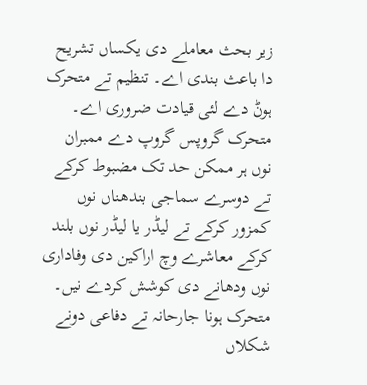زیر بحث معاملے دی یکساں تشریح دا باعث بندی اے۔ تنظیم تے متحرک ہوݨ دے لئی قیادت ضروری اے۔ متحرک گروپس گروپ دے ممبران نوں ہر ممکن حد تک مضبوط کرکے تے دوسرے سماجی بندھناں نوں کمزور کرکے تے لیڈر یا لیڈر نوں بلند کرکے معاشرے وچ اراکین دی وفاداری نوں ودھانے دی کوشش کردے نيں۔ متحرک ہونا جارحانہ تے دفاعی دونے شکلاں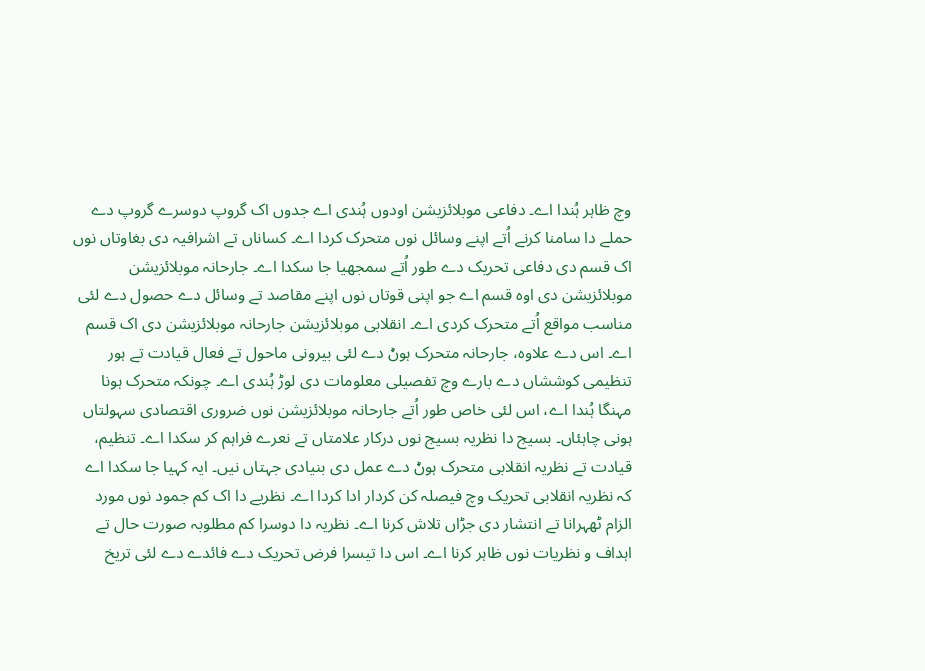وچ ظاہر ہُندا اے۔ دفاعی موبلائزیشن اودوں ہُندی اے جدوں اک گروپ دوسرے گروپ دے حملے دا سامنا کرنے اُتے اپنے وسائل نوں متحرک کردا اے۔ کساناں تے اشرافیہ دی بغاوتاں نوں اک قسم دی دفاعی تحریک دے طور اُتے سمجھیا جا سکدا اے۔ جارحانہ موبلائزیشن موبلائزیشن دی اوہ قسم اے جو اپنی قوتاں نوں اپنے مقاصد تے وسائل دے حصول دے لئی مناسب مواقع اُتے متحرک کردی اے۔ انقلابی موبلائزیشن جارحانہ موبلائزیشن دی اک قسم اے۔ اس دے علاوہ، جارحانہ متحرک ہوݨ دے لئی بیرونی ماحول تے فعال قیادت تے ہور تنظیمی کوششاں دے بارے وچ تفصیلی معلومات دی لوڑ ہُندی اے۔ چونکہ متحرک ہونا مہنگا ہُندا اے، اس لئی خاص طور اُتے جارحانہ موبلائزیشن نوں ضروری اقتصادی سہولتاں ہونی چاہئاں۔ بسیج دا نظریہ بسیج نوں درکار علامتاں تے نعرے فراہم کر سکدا اے۔ تنظیم، قیادت تے نظریہ انقلابی متحرک ہوݨ دے عمل دی بنیادی جہتاں نيں۔ ایہ کہیا جا سکدا اے کہ نظریہ انقلابی تحریک وچ فیصلہ کن کردار ادا کردا اے۔ نظریے دا اک کم جمود نوں مورد الزام ٹھہرانا تے انتشار دی جڑاں تلاش کرنا اے۔ نظریہ دا دوسرا کم مطلوبہ صورت حال تے اہداف و نظریات نوں ظاہر کرنا اے۔ اس دا تیسرا فرض تحریک دے فائدے دے لئی تریخ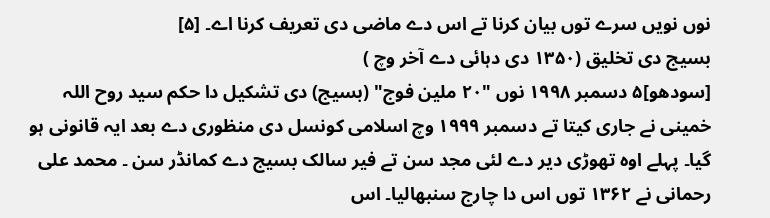نوں نويں سرے توں بیان کرنا تے اس دے ماضی دی تعریف کرنا اے۔ [۵]
بسیج دی تخلیق (۱۳۵۰ دی دہائی دے آخر وچ )
[سودھو]۵ دسمبر ۱۹۹۸ نوں "۲۰ ملین فوج" (بسیج) دی تشکیل دا حکم سید روح اللہ خمینی نے جاری کيتا تے دسمبر ۱۹۹۹ وچ اسلامی کونسل دی منظوری دے بعد ایہ قانونی ہو گیا۔ پہلے اوہ تھوڑی دیر دے لئی مجد سن تے فیر سالک بسیج دے کمانڈر سن ۔ محمد علی رحمانی نے ۱۳۶۲ توں اس دا چارج سنبھالیا۔ اس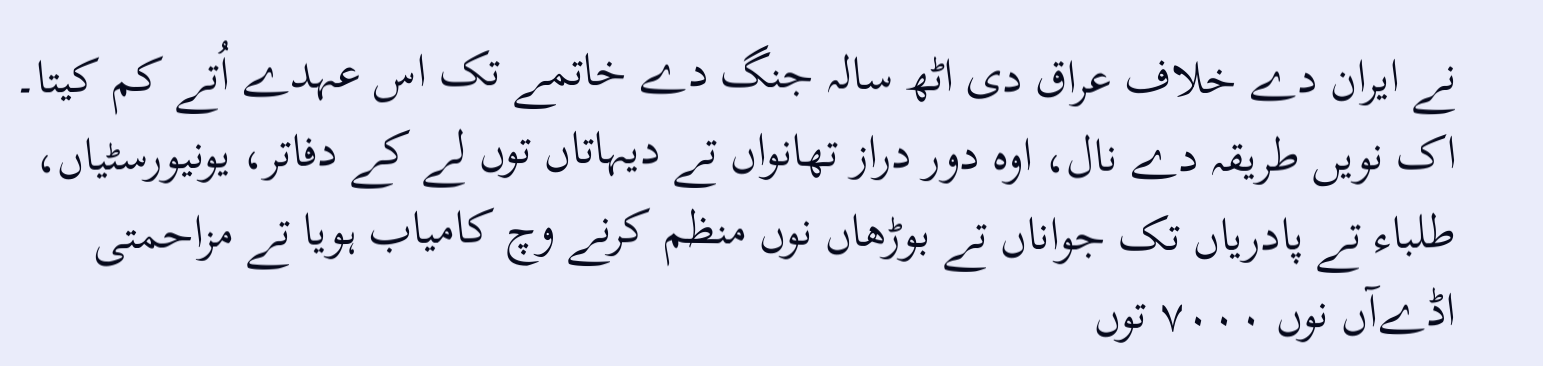نے ایران دے خلاف عراق دی اٹھ سالہ جنگ دے خاتمے تک اس عہدے اُتے کم کيتا۔ اک نويں طریقہ دے نال، اوہ دور دراز تھانواں تے دیہاتاں توں لے کے دفاتر، یونیورسٹیاں، طلباء تے پادریاں تک جواناں تے بوڑھاں نوں منظم کرنے وچ کامیاب ہويا تے مزاحمتی اڈےآں نوں ۷۰۰۰ توں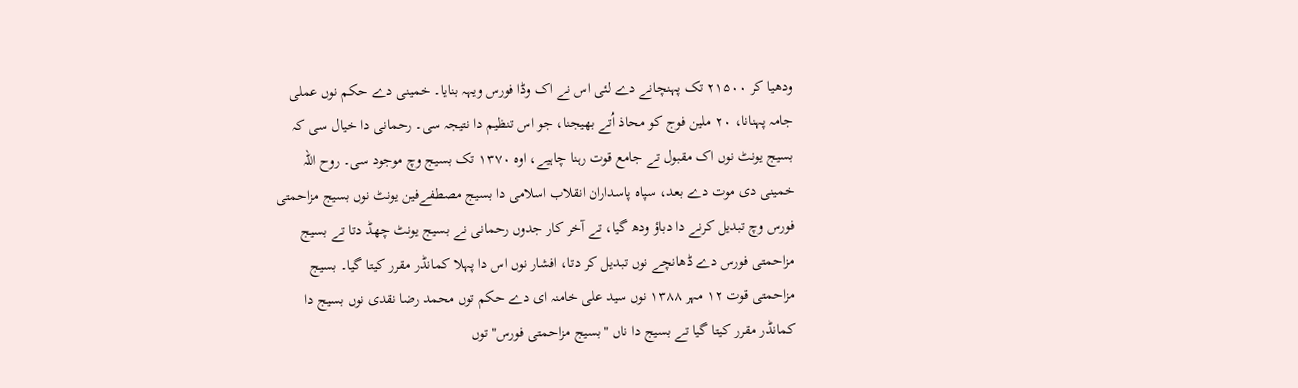ودھیا کر ۲۱۵۰۰ تک پہنچانے دے لئی اس نے اک وڈا فورس ویہہ بنایا۔ خمینی دے حکم نوں عملی جامہ پہنانا، ۲۰ ملین فوج کو محاذ اُتے بھیجنا، جو اس تنظیم دا نتیجہ سی۔ رحمانی دا خیال سی کہ بسیج یونٹ نوں اک مقبول تے جامع قوت رہنا چاہیے، اوہ ۱۳۷۰ تک بسیج وچ موجود سی۔ روح اللہ خمینی دی موت دے بعد، سپاہ پاسداران انقلاب اسلامی دا بسیج مصطفےفین یونٹ نوں بسیج مزاحمتی فورس وچ تبدیل کرنے دا دباؤ ودھ گیا، تے آخر کار جدوں رحمانی نے بسیج یونٹ چھڈ دتا تے بسیج مزاحمتی فورس دے ڈھانچے نوں تبدیل کر دتا، افشار نوں اس دا پہلا کمانڈر مقرر کيتا گیا۔ بسیج مزاحمتی قوت ۱۲ مہر ۱۳۸۸ نوں سید علی خامنہ ای دے حکم توں محمد رضا نقدی نوں بسیج دا کمانڈر مقرر کيتا گیا تے بسیج دا ناں "بسیج مزاحمتی فورس" توں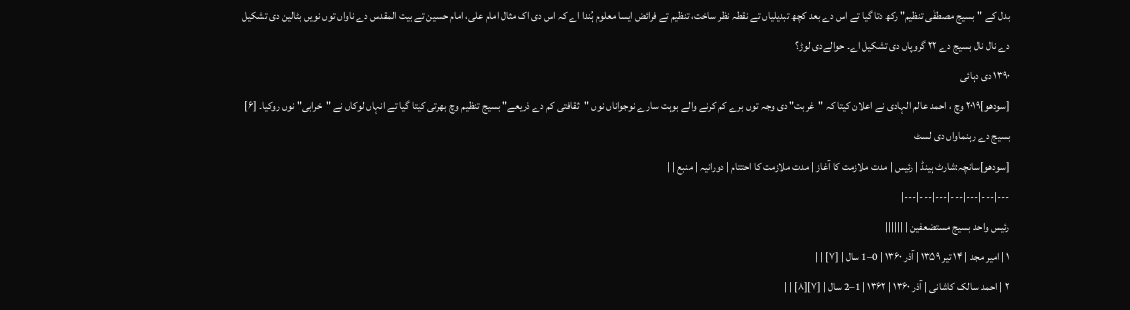بدل کے "بسیج مصطفٰی تنظیم" رکھ دتا گیا تے اس دے بعد کچھ تبدیلیاں تے نقطہ نظر ساخت، تنظیم تے فرائض ایسا معلوم ہُندا اے کہ اس دی اک مثال امام علی، امام حسین تے بیت المقدس دے ناواں توں نويں بٹالین دی تشکیل دے نال نال بسیج دے ۲۲ گروپاں دی تشکیل اے۔ حوالےدی لوڑ؟
۱۳۹۰ دی دہائی
[سودھو]۲۰۱۹ وچ ، احمد عالم الہادی نے اعلان کيتا کہ "غربت" دی وجہ توں برے کم کرنے والے بوہت سارے نوجواناں نوں "ثقافتی کم دے ذریعے" بسیج تنظیم وچ بھرتی کيتا گیا تے انہاں لوکاں نے "خرابی" نوں روکیا۔ [۶]
بسیج دے رہنماواں دی لسٹ
[سودھو]سانچہ:شارٹ ہینڈ | رئیس | مدت ملازمت کا آغاز | مدت ملازمت کا احتتام | دورانیہ | منبع | |
---|---|---|---|---|---|---|
رئیس واحد بسیج مستضعفین | ||||||
۱ | امیر مجد | ۱۴ تیر ۱۳۵۹ | آذر ۱۳۶۰ | 0–1 سال | [۷] | |
۲ | احمد سالک کاشانی | آذر ۱۳۶۰ | ۱۳۶۲ | 1–2 سال | [۷][۸] | |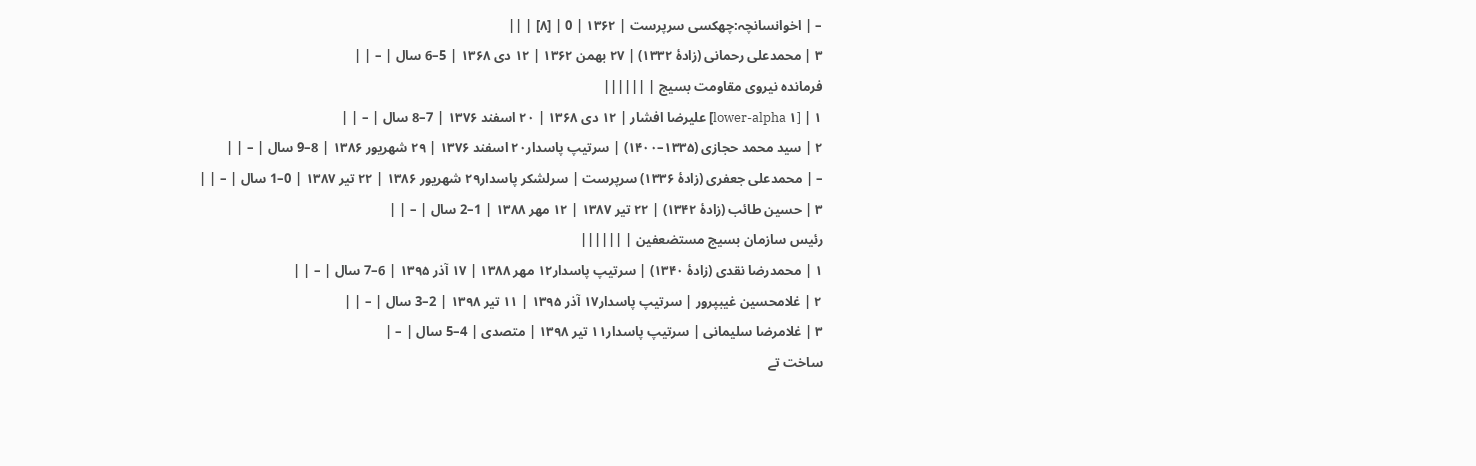– | اخوانسانچہ:چهکسی سرپرست | ۱۳۶۲ | 0 | [۸] | ||
۳ | محمدعلی رحمانی (زادهٔ ۱۳۳۲) | ۲۷ بهمن ۱۳۶۲ | ۱۲ دی ۱۳۶۸ | 5–6 سال | – | |
فرمانده نیروی مقاومت بسیج | ||||||
۱ | [lower-alpha ۱] علیرضا افشار | ۱۲ دی ۱۳۶۸ | ۲۰ اسفند ۱۳۷۶ | 7–8 سال | – | |
۲ | سید محمد حجازی (۱۳۳۵–۱۴۰۰) | سرتیپ پاسدار۲۰ اسفند ۱۳۷۶ | ۲۹ شهریور ۱۳۸۶ | 8–9 سال | – | |
– | محمدعلی جعفری (زادهٔ ۱۳۳۶) سرپرست | سرلشکر پاسدار۲۹ شهریور ۱۳۸۶ | ۲۲ تیر ۱۳۸۷ | 0–1 سال | – | |
۳ | حسین طائب (زادهٔ ۱۳۴۲) | ۲۲ تیر ۱۳۸۷ | ۱۲ مهر ۱۳۸۸ | 1–2 سال | – | |
رئیس سازمان بسیج مستضعفین | ||||||
۱ | محمدرضا نقدی (زادهٔ ۱۳۴۰) | سرتیپ پاسدار۱۲ مهر ۱۳۸۸ | ۱۷ آذر ۱۳۹۵ | 6–7 سال | – | |
۲ | غلامحسین غیبپرور | سرتیپ پاسدار۱۷ آذر ۱۳۹۵ | ۱۱ تیر ۱۳۹۸ | 2–3 سال | – | |
۳ | غلامرضا سلیمانی | سرتیپ پاسدار۱۱ تیر ۱۳۹۸ | متصدی | 4–5 سال | – |
ساخت تے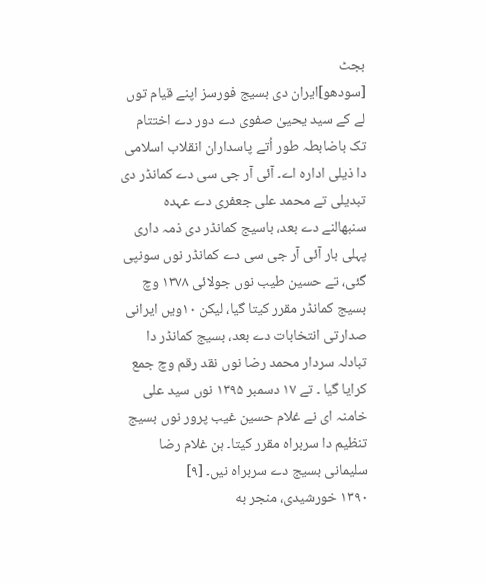بجٹ
[سودھو]ایران دی بسیج فورسز اپنے قیام توں لے کے سید یحییٰ صفوی دے دور دے اختتام تک باضابطہ طور اُتے پاسداران انقلاب اسلامی دا ذیلی ادارہ اے۔ آئی آر جی سی دے کمانڈر دی تبدیلی تے محمد علی جعفری دے عہدہ سنبھالنے دے بعد، باسیج کمانڈر دی ذمہ داری پہلی بار آئی آر جی سی دے کمانڈر نوں سونپی گئی، تے حسین طیب نوں جولائی ۱۳۷۸ وچ بسیج کمانڈر مقرر کيتا گیا، لیکن ۱۰ويں ایرانی صدارتی انتخابات دے بعد، بسیج کمانڈر دا تبادلہ سردار محمد رضا نوں نقد رقم وچ جمع کرایا گیا ۔ تے ۱۷ دسمبر ۱۳۹۵ نوں سید علی خامنہ ای نے غلام حسین غیب پرور نوں بسیج تنظیم دا سربراہ مقرر کيتا۔ ہن غلام رضا سلیمانی بسیج دے سربراہ نيں۔ [۹]
۱۳۹۰ خورشیدی، منجر به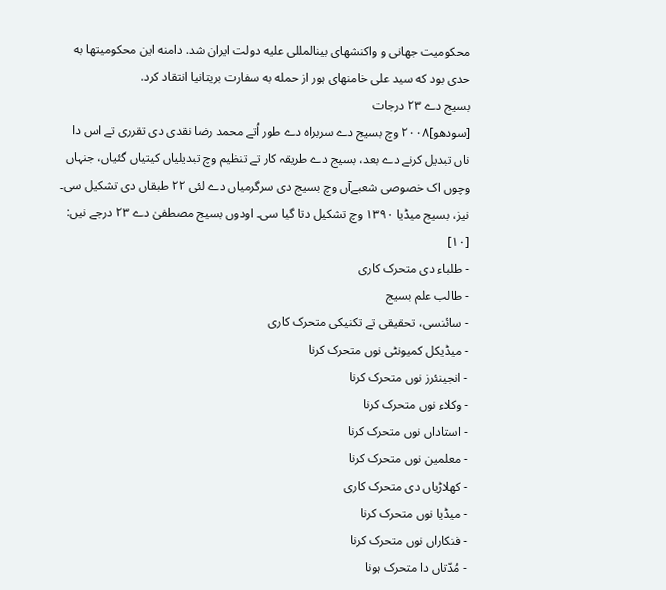محکومیت جهانی و واکنشهای بینالمللی علیه دولت ایران شد. دامنه این محکومیتها به حدی بود که سید علی خامنهای ہور از حمله به سفارت بریتانیا انتقاد کرد.
بسیج دے ۲۳ درجات
[سودھو]۲۰۰۸ وچ بسیج دے سربراہ دے طور اُتے محمد رضا نقدی دی تقرری تے اس دا ناں تبدیل کرنے دے بعد، بسیج دے طریقہ کار تے تنظیم وچ تبدیلیاں کيتیاں گئیاں، جنہاں وچوں اک خصوصی شعبےآں وچ بسیج دی سرگرمیاں دے لئی ۲۲ طبقاں دی تشکیل سی۔ نیز، بسیج میڈیا ۱۳۹۰ وچ تشکیل دتا گیا سی۔ اودوں بسیج مصطفیٰ دے ۲۳ درجے نيں: [۱۰]
- طلباء دی متحرک کاری
- طالب علم بسیج
- سائنسی، تحقیقی تے تکنیکی متحرک کاری
- میڈیکل کمیونٹی نوں متحرک کرنا
- انجینئرز نوں متحرک کرنا
- وکلاء نوں متحرک کرنا
- استاداں نوں متحرک کرنا
- معلمین نوں متحرک کرنا
- کھلاڑیاں دی متحرک کاری
- میڈیا نوں متحرک کرنا
- فنکاراں نوں متحرک کرنا
- مُدّتاں دا متحرک ہونا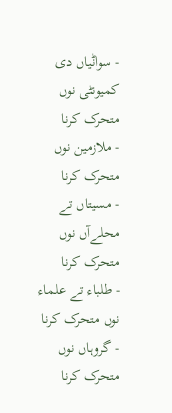- سواݨیاں دی کمیونٹی نوں متحرک کرنا
- ملازمین نوں متحرک کرنا
- مسیتاں تے محلےآں نوں متحرک کرنا
- طلباء تے علماء نوں متحرک کرنا
- گروہاں نوں متحرک کرنا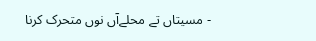- مسیتاں تے محلےآں نوں متحرک کرنا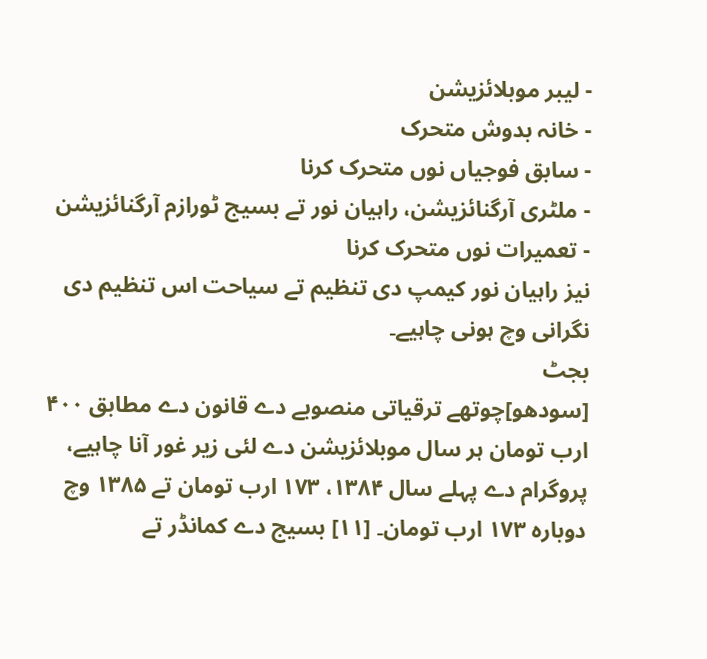- لیبر موبلائزیشن
- خانہ بدوش متحرک
- سابق فوجیاں نوں متحرک کرنا
- ملٹری آرگنائزیشن، راہیان نور تے بسیج ٹورازم آرگنائزیشن
- تعمیرات نوں متحرک کرنا
نیز راہیان نور کیمپ دی تنظیم تے سیاحت اس تنظیم دی نگرانی وچ ہونی چاہیے۔
بجٹ
[سودھو]چوتھے ترقیاتی منصوبے دے قانون دے مطابق ۴۰۰ ارب تومان ہر سال موبلائزیشن دے لئی زیر غور آنا چاہیے، پروگرام دے پہلے سال ۱۳۸۴، ۱۷۳ ارب تومان تے ۱۳۸۵ وچ دوبارہ ۱۷۳ ارب تومان۔ [۱۱] بسیج دے کمانڈر تے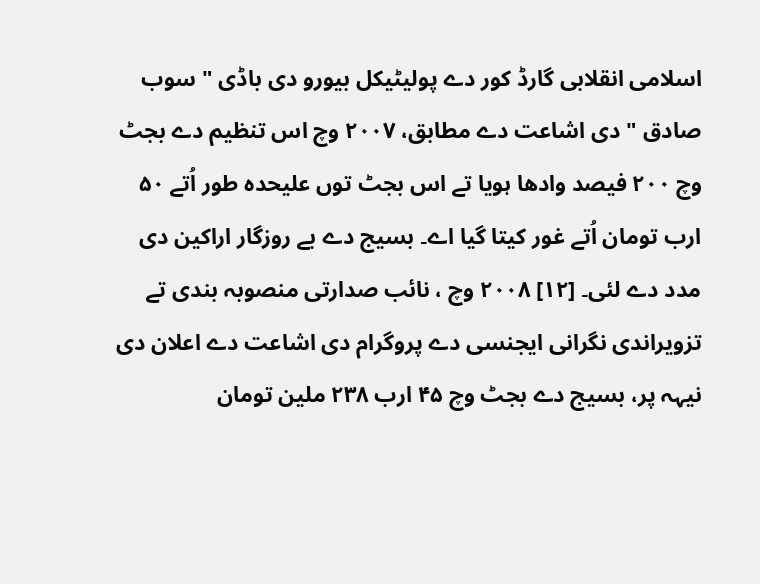اسلامی انقلابی گارڈ کور دے پولیٹیکل بیورو دی باڈی " سوب صادق " دی اشاعت دے مطابق، ۲۰۰۷ وچ اس تنظیم دے بجٹ وچ ۲۰۰ فیصد وادھا ہويا تے اس بجٹ توں علیحدہ طور اُتے ۵۰ ارب تومان اُتے غور کيتا گیا اے۔ بسیج دے بے روزگار اراکین دی مدد دے لئی۔ [۱۲] ۲۰۰۸ وچ ، نائب صدارتی منصوبہ بندی تے تزویراندی نگرانی ایجنسی دے پروگرام دی اشاعت دے اعلان دی نیہہ پر، بسیج دے بجٹ وچ ۴۵ ارب ۲۳۸ ملین تومان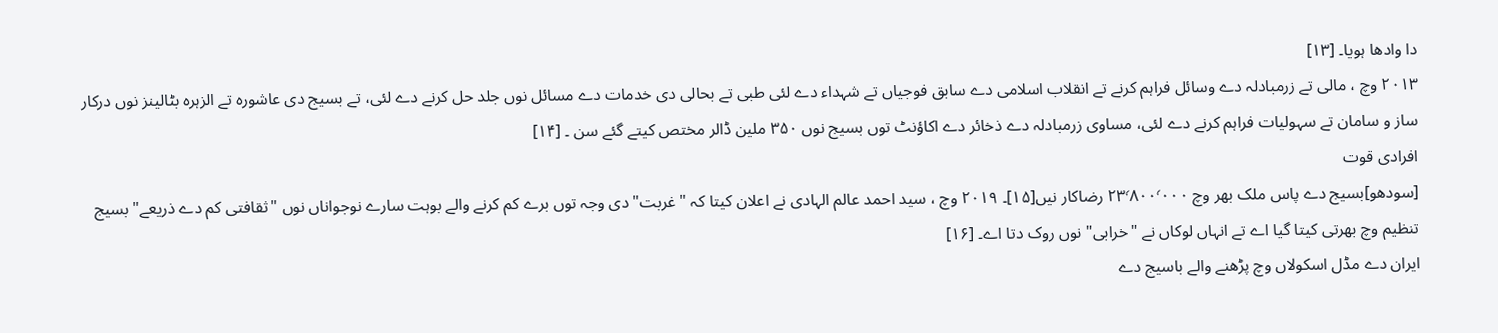دا وادھا ہويا۔ [۱۳]
۲۰۱۳ وچ ، مالی تے زرمبادلہ دے وسائل فراہم کرنے تے انقلاب اسلامی دے سابق فوجیاں تے شہداء دے لئی طبی تے بحالی دی خدمات دے مسائل نوں جلد حل کرنے دے لئی، تے بسیج دی عاشورہ تے الزہرہ بٹالینز نوں درکار ساز و سامان تے سہولیات فراہم کرنے دے لئی، مساوی زرمبادلہ دے ذخائر دے اکاؤنٹ توں بسیج نوں ۳۵۰ ملین ڈالر مختص کيتے گئے سن ۔ [۱۴]
افرادی قوت
[سودھو]بسیج دے پاس ملک بھر وچ ۲۳٬۸۰۰٬۰۰۰ رضاکار نيں[۱۵]۔ ۲۰۱۹ وچ ، سید احمد عالم الہادی نے اعلان کيتا کہ "غربت" دی وجہ توں برے کم کرنے والے بوہت سارے نوجواناں نوں "ثقافتی کم دے ذریعے" بسیج تنظیم وچ بھرتی کيتا گیا اے تے انہاں لوکاں نے "خرابی" نوں روک دتا اے۔ [۱۶]
ایران دے مڈل اسکولاں وچ پڑھنے والے باسیج دے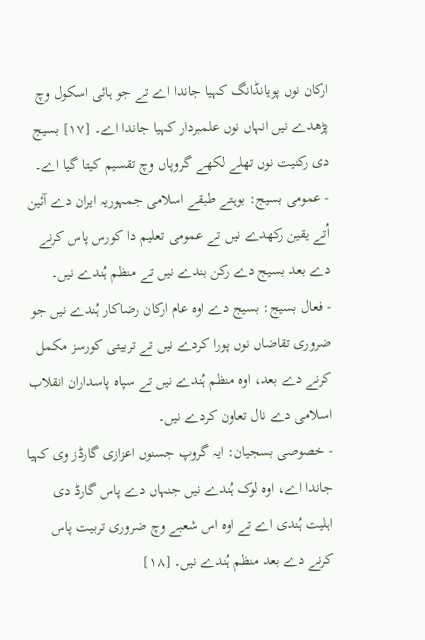ارکان نوں پویانڈانگ کہیا جاندا اے تے جو ہائی اسکول وچ پڑھدے نيں انہاں نوں علمبردار کہیا جاندا اے۔ [۱۷] بسیج دی رکنیت نوں تھلے لکھے گروپاں وچ تقسیم کيتا گیا اے۔
- عمومی بسیج: بوہتے طبقے اسلامی جمہوریہ ایران دے آئین اُتے یقین رکھدے نيں تے عمومی تعلیم دا کورس پاس کرنے دے بعد بسیج دے رکن بندے نيں تے منظم ہُندے نيں۔
- فعال بسیج: بسیج دے اوہ عام ارکان رضاکار ہُندے نيں جو ضروری تقاضاں نوں پورا کردے نيں تے تربيتی کورسز مکمل کرنے دے بعد، اوہ منظم ہُندے نيں تے سپاہ پاسداران انقلاب اسلامی دے نال تعاون کردے نيں۔
- خصوصی بسجیان: ایہ گروپ جسنوں اعزازی گارڈز وی کہیا جاندا اے، اوہ لوک ہُندے نيں جنہاں دے پاس گارڈ دی اہلیت ہُندی اے تے اوہ اس شعبے وچ ضروری تربیت پاس کرنے دے بعد منظم ہُندے نيں۔ [۱۸]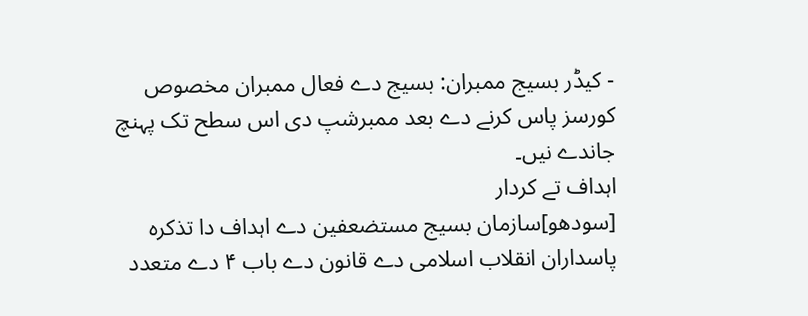- کیڈر بسیج ممبران: بسیج دے فعال ممبران مخصوص کورسز پاس کرنے دے بعد ممبرشپ دی اس سطح تک پہنچ جاندے نيں۔
اہداف تے کردار
[سودھو]سازمان بسیج مستضعفین دے اہداف دا تذکرہ پاسداران انقلاب اسلامی دے قانون دے باب ۴ دے متعدد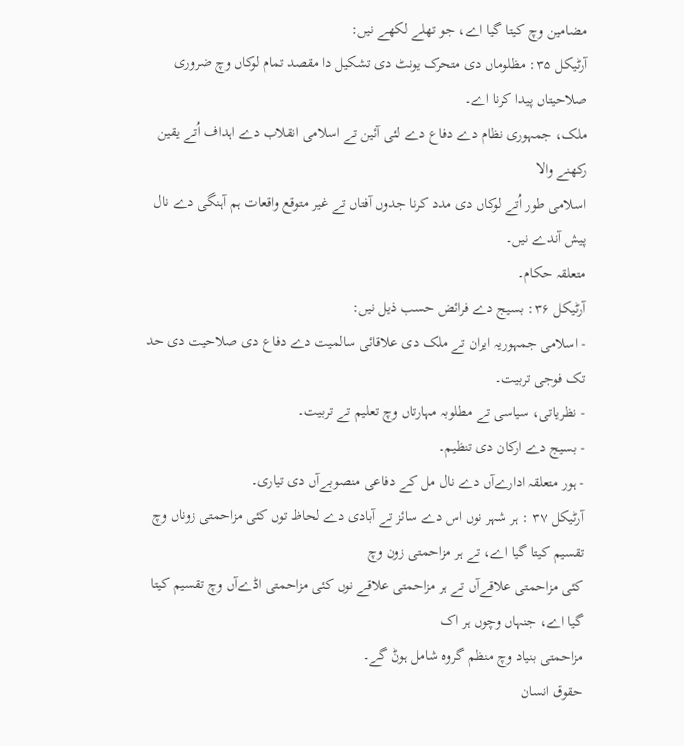مضامین وچ کيتا گیا اے، جو تھلے لکھے نيں:
آرٹیکل ۳۵: مظلوماں دی متحرک یونٹ دی تشکیل دا مقصد تمام لوکاں وچ ضروری صلاحیتاں پیدا کرنا اے۔
ملک، جمہوری نظام دے دفاع دے لئی آئین تے اسلامی انقلاب دے اہداف اُتے یقین رکھنے والا
اسلامی طور اُتے لوکاں دی مدد کرنا جدوں آفتاں تے غیر متوقع واقعات ہم آہنگی دے نال پیش آندے نيں۔
متعلقہ حکام۔
آرٹیکل ۳۶: بسیج دے فرائض حسب ذیل نيں:
- اسلامی جمہوریہ ایران تے ملک دی علاقائی سالمیت دے دفاع دی صلاحیت دی حد تک فوجی تربیت۔
- نظریاتی، سیاسی تے مطلوبہ مہارتاں وچ تعلیم تے تربیت۔
- بسیج دے ارکان دی تنظیم۔
- ہور متعلقہ ادارےآں دے نال مل کے دفاعی منصوبےآں دی تیاری۔
آرٹیکل ۳۷ : ہر شہر نوں اس دے سائز تے آبادی دے لحاظ توں کئی مزاحمتی زوناں وچ تقسیم کيتا گیا اے، تے ہر مزاحمتی زون وچ
کئی مزاحمتی علاقےآں تے ہر مزاحمتی علاقے نوں کئی مزاحمتی اڈےآں وچ تقسیم کيتا گیا اے، جنہاں وچوں ہر اک
مزاحمتی بنياد وچ منظم گروہ شامل ہوݨ گے۔
حقوق انسان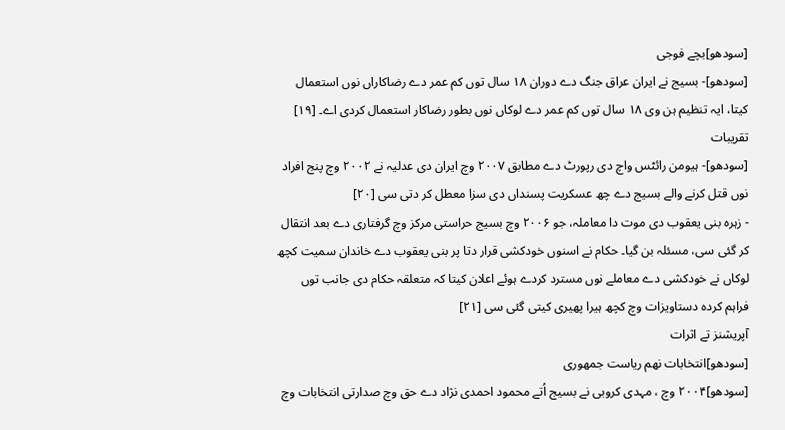[سودھو]بچے فوجی
[سودھو]- بسیج نے ایران عراق جنگ دے دوران ۱۸ سال توں کم عمر دے رضاکاراں نوں استعمال کیتا، ایہ تنظیم ہن وی ۱۸ سال توں کم عمر دے لوکاں نوں بطور رضاکار استعمال کردی اے۔ [۱۹]
تقریبات
[سودھو]- ہیومن رائٹس واچ دی رپورٹ دے مطابق ۲۰۰۷ وچ ایران دی عدلیہ نے ۲۰۰۲ وچ پنج افراد نوں قتل کرنے والے بسیج دے چھ عسکریت پسنداں دی سزا معطل کر دتی سی [۲۰]
- زہرہ بنی یعقوب دی موت دا معاملہ، جو ۲۰۰۶ وچ بسیج حراستی مرکز وچ گرفتاری دے بعد انتقال کر گئی سی، مسئلہ بن گیا۔ حکام نے اسنوں خودکشی قرار دتا پر بنی یعقوب دے خاندان سمیت کچھ لوکاں نے خودکشی دے معاملے نوں مسترد کردے ہوئے اعلان کيتا کہ متعلقہ حکام دی جانب توں فراہم کردہ دستاویزات وچ کچھ ہیرا پھیری کيتی گئی سی [۲۱]
آپریشنز تے اثرات
[سودھو]انتخابات نهم ریاست جمهوری
[سودھو]۲۰۰۴ وچ ، مہدی کروبی نے بسیج اُتے محمود احمدی نژاد دے حق وچ صدارتی انتخابات وچ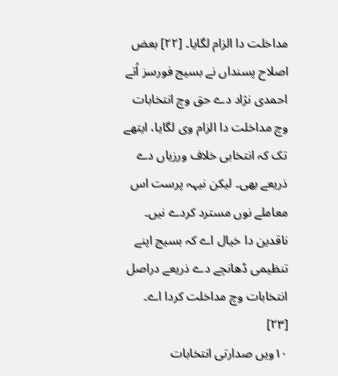مداخلت دا الزام لگایا۔ [۲۲] بعض اصلاح پسنداں نے بسیج فورسز اُتے احمدی نژاد دے حق وچ انتخابات وچ مداخلت دا الزام وی لگایا، ایتھے تک کہ انتخابی خلاف ورزیاں دے ذریعے بھی۔ لیکن نیہہ پرست اس معاملے نوں مسترد کردے نيں۔ ناقدین دا خیال اے کہ بسیج اپنے تنظیمی ڈھانچے دے ذریعے دراصل انتخابات وچ مداخلت کردا اے۔ [۲۳]
۱۰ويں صدارتی انتخابات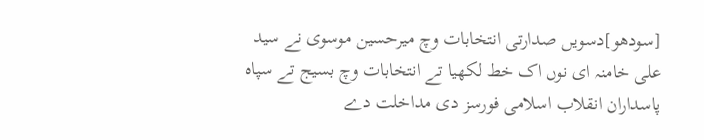[سودھو]دسويں صدارتی انتخابات وچ میرحسین موسوی نے سید علی خامنہ ای نوں اک خط لکھیا تے انتخابات وچ بسیج تے سپاہ پاسداران انقلاب اسلامی فورسز دی مداخلت دے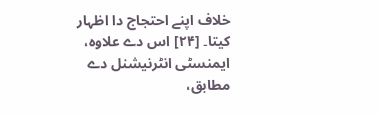خلاف اپنے احتجاج دا اظہار کيتا۔ [۲۴] اس دے علاوہ، ایمنسٹی انٹرنیشنل دے مطابق،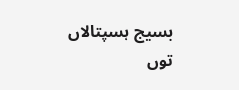بسیج ہسپتالاں توں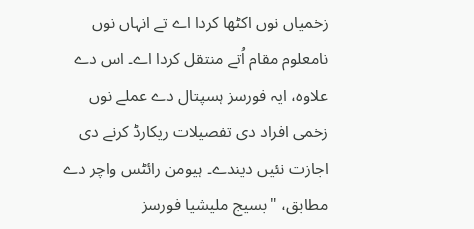زخمیاں نوں اکٹھا کردا اے تے انہاں نوں نامعلوم مقام اُتے منتقل کردا اے۔ اس دے علاوہ، ایہ فورسز ہسپتال دے عملے نوں زخمی افراد دی تفصیلات ریکارڈ کرنے دی اجازت نئيں دیندے۔ ہیومن رائٹس واچر دے مطابق، "بسیج ملیشیا فورسز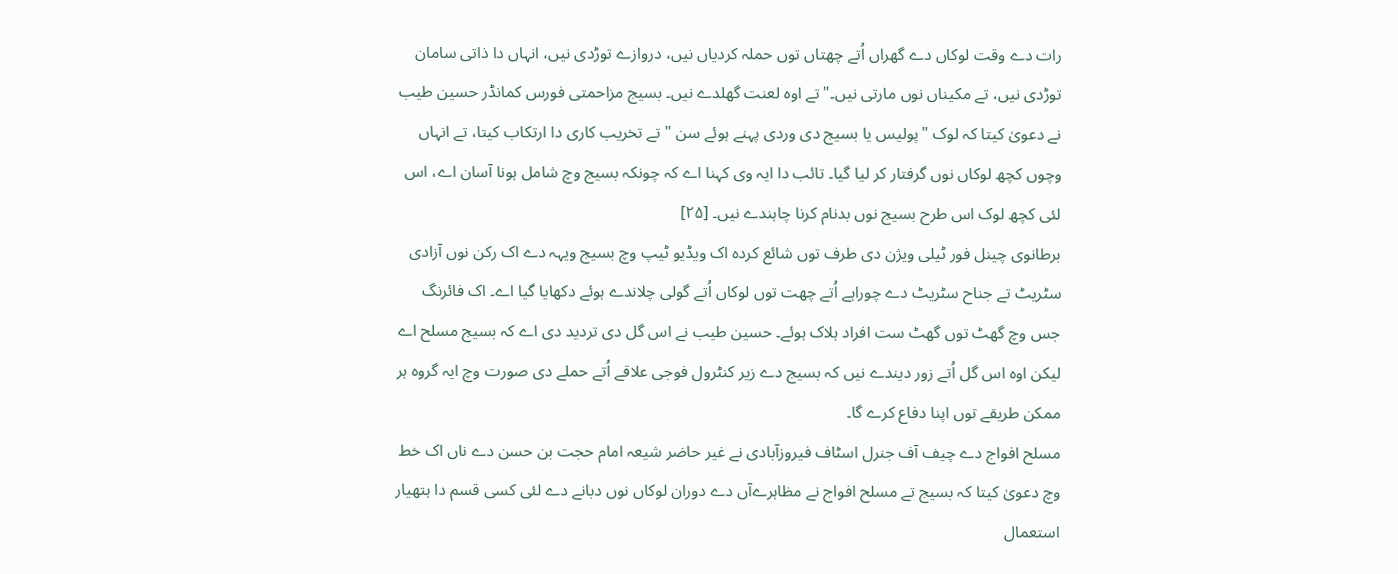رات دے وقت لوکاں دے گھراں اُتے چھتاں توں حملہ کردیاں نيں، دروازے توڑدی نيں، انہاں دا ذاتی سامان توڑدی نيں، تے مکیناں نوں مارتی نيں۔" تے اوہ لعنت گھلدے نيں۔ بسیج مزاحمتی فورس کمانڈر حسین طیب نے دعویٰ کيتا کہ لوک "پولیس یا بسیج دی وردی پہنے ہوئے سن " تے تخریب کاری دا ارتکاب کیتا، تے انہاں وچوں کچھ لوکاں نوں گرفتار کر ليا گیا۔ تائب دا ایہ وی کہنا اے کہ چونکہ بسیج وچ شامل ہونا آسان اے، اس لئی کچھ لوک اس طرح بسیج نوں بدنام کرنا چاہندے نيں۔ [۲۵]
برطانوی چینل فور ٹیلی ویژن دی طرف توں شائع کردہ اک ویڈیو ٹیپ وچ بسیج ویہہ دے اک رکن نوں آزادی سٹریٹ تے جناح سٹریٹ دے چوراہے اُتے چھت توں لوکاں اُتے گولی چلاندے ہوئے دکھایا گیا اے۔ اک فائرنگ جس وچ گھٹ توں گھٹ ست افراد ہلاک ہوئے۔ حسین طیب نے اس گل دی تردید دی اے کہ بسیج مسلح اے لیکن اوہ اس گل اُتے زور دیندے نيں کہ بسیج دے زیر کنٹرول فوجی علاقے اُتے حملے دی صورت وچ ایہ گروہ ہر ممکن طریقے توں اپنا دفاع کرے گا۔
مسلح افواج دے چیف آف جنرل اسٹاف فیروزآبادی نے غیر حاضر شیعہ امام حجت بن حسن دے ناں اک خط وچ دعویٰ کيتا کہ بسیج تے مسلح افواج نے مظاہرےآں دے دوران لوکاں نوں دبانے دے لئی کسی قسم دا ہتھیار استعمال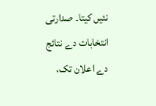نئيں کيتا۔ صدارتی انتخابات دے نتائج دے اعلان تک،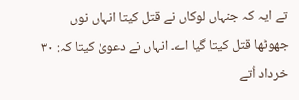تے ایہ کہ جنہاں لوکاں نے قتل کيتا انہاں نوں جھوٹھا قتل کيتا گیا اے۔ انہاں نے دعویٰ کيتا کہ: ۳۰ خرداد اُتے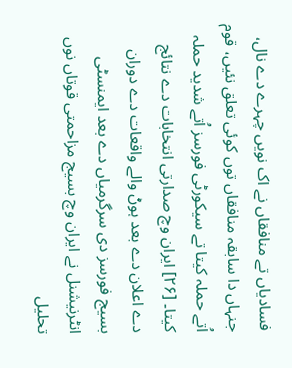فسادیاں تے منافقاں نے اک نويں چہرے دے نال، جنہاں دا سابقہ منافقاں توں کوئی تعلق نئيں، قوم اُتے حملہ کيتا تے سیکورٹی فورسز اُتے شدید حملہ کيتا۔ [۲۶] ایران وچ صدارتی انتخابات دے نتائج دے اعلان دے بعد ہوݨ والے واقعات دے دوران بسیج فورسز دی سرگرمیاں دے بعد ایمنسٹی انٹرنیشنل نے ایران وچ بسیج مزاحمتی قوتاں نوں تحلیل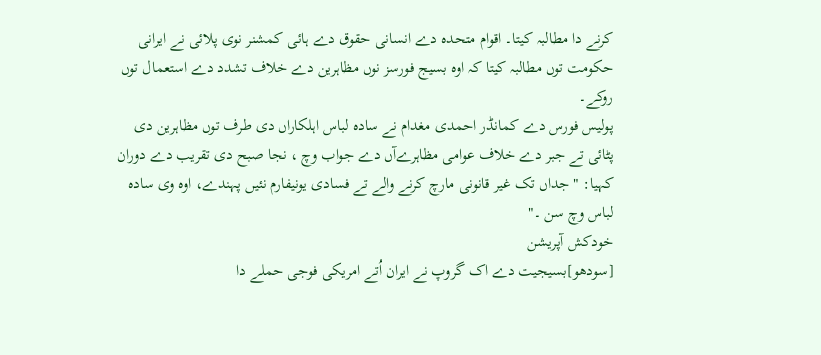کرنے دا مطالبہ کيتا۔ اقوام متحدہ دے انسانی حقوق دے ہائی کمشنر نوی پلائی نے ایرانی حکومت توں مطالبہ کيتا کہ اوہ بسیج فورسز نوں مظاہرین دے خلاف تشدد دے استعمال توں روکے۔
پولیس فورس دے کمانڈر احمدی مغدام نے سادہ لباس اہلکاراں دی طرف توں مظاہرین دی پٹائی تے جبر دے خلاف عوامی مظاہرےآں دے جواب وچ ، نجا صبح دی تقریب دے دوران کہیا: " جداں تک غیر قانونی مارچ کرنے والے تے فسادی یونیفارم نئيں پہندے، اوہ وی سادہ لباس وچ سن ۔"
خودکش آپریشن
[سودھو]بسیجیت دے اک گروپ نے ایران اُتے امریکی فوجی حملے دا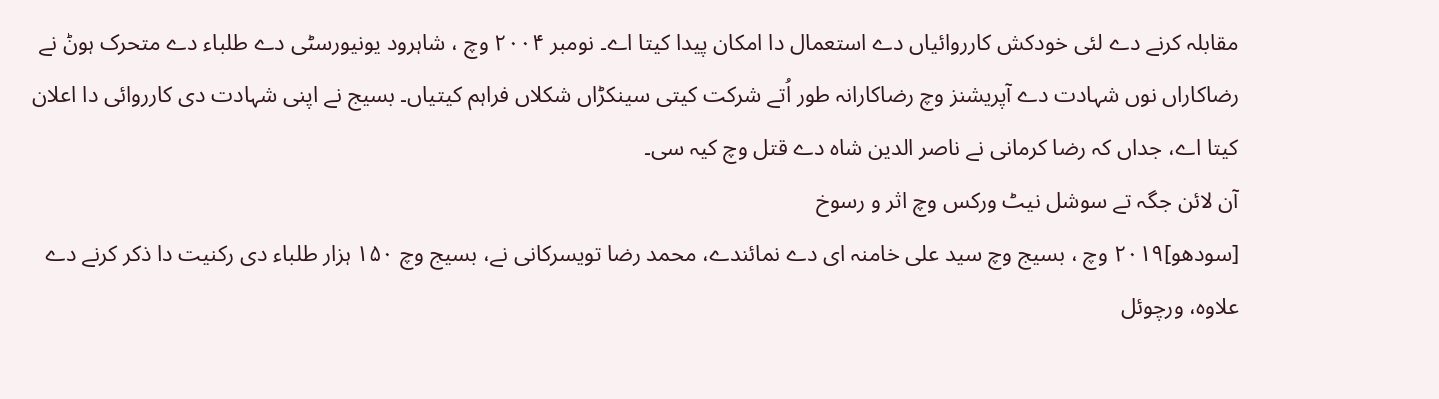مقابلہ کرنے دے لئی خودکش کارروائیاں دے استعمال دا امکان پیدا کيتا اے۔ نومبر ۲۰۰۴ وچ ، شاہرود یونیورسٹی دے طلباء دے متحرک ہوݨ نے رضاکاراں نوں شہادت دے آپریشنز وچ رضاکارانہ طور اُتے شرکت کيتی سینکڑاں شکلاں فراہم کیتیاں۔ بسیج نے اپنی شہادت دی کارروائی دا اعلان کيتا اے، جداں کہ رضا کرمانی نے ناصر الدین شاہ دے قتل وچ کیہ سی۔
آن لائن جگہ تے سوشل نیٹ ورکس وچ اثر و رسوخ
[سودھو]۲۰۱۹ وچ ، بسیج وچ سید علی خامنہ ای دے نمائندے، محمد رضا تویسرکانی نے، بسیج وچ ۱۵۰ ہزار طلباء دی رکنیت دا ذکر کرنے دے علاوہ، ورچوئل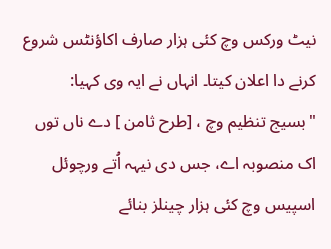نیٹ ورکس وچ کئی ہزار صارف اکاؤنٹس شروع کرنے دا اعلان کيتا۔ انہاں نے ایہ وی کہیا:
"بسیج تنظیم وچ ، [طرح ثامن ] دے ناں توں اک منصوبہ اے، جس دی نیہہ اُتے ورچوئل اسپیس وچ کئی ہزار چینلز بنائے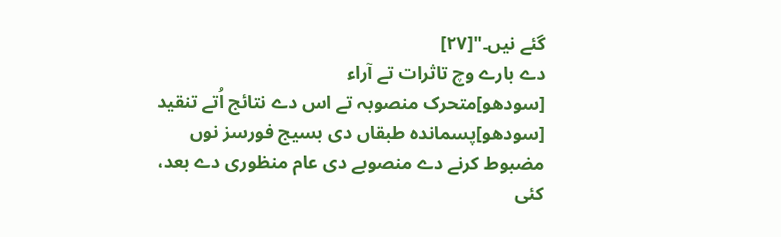گئے نيں۔"[۲۷]
دے بارے وچ تاثرات تے آراء
[سودھو]متحرک منصوبہ تے اس دے نتائج اُتے تنقید
[سودھو]پسماندہ طبقاں دی بسیج فورسز نوں مضبوط کرنے دے منصوبے دی عام منظوری دے بعد، کئی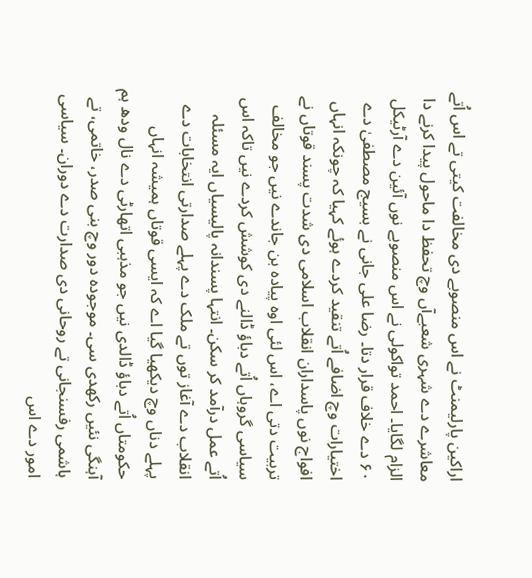اراکین پارلیمنٹ نے اس منصوبے دی مخالفت کيتی تے اس اُتے معاشرے دے شہری شعبےآں وچ تحفظ دا ماحول پیدا کرنے دا الزام لگایا۔ احمد تواکولی نے اس منصوبے نوں آئین دے آرٹیکل ۶۰ دے خلاف قرار دتا۔ رضا علی جانی نے بسیج مصطفیٰ دے اختیارات وچ اضافے اُتے تنقید کردے ہوئے کہیا کہ چونکہ انہاں افواج نوں پاسداران انقلاب اسلامی دی شدت پسند قوتاں نے تربیت دتی اے، اس لئی اوہ پیادہ بن جاندے نيں جو مخالف سیاسی گروہاں اُتے دباؤ ڈالنے دی کوشش کردے نيں تاکہ اس اُتے عمل درآمد کر سکن۔ انتہا پسندانہ پالیسیاں ایہ مسئلہ انقلاب دے آغاز توں تے ملک دے پہلے صدارتی انتخابات دے پہلے دناں وچ دیکھیا گیا اے کہ ایسی قوتاں ہمیشہ انہاں حکومتاں اُتے دباؤ ڈالدی نيں جو مذہبی اتھارٹی دے نال ودھ ہم آہنگی نئيں رکھدی سی۔ موجودہ دور وچ بنی صدر، خاتمی، تے ہاشمی رفسنجانی تے روحانی دی صدارت دے دوران۔ سیاسی امور دے اس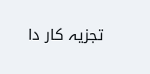تجزیہ کار دا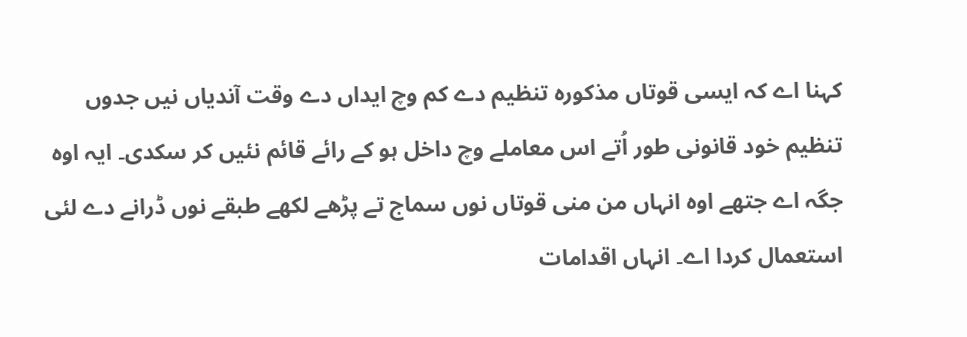کہنا اے کہ ایسی قوتاں مذکورہ تنظیم دے کم وچ ایداں دے وقت آندیاں نيں جدوں تنظیم خود قانونی طور اُتے اس معاملے وچ داخل ہو کے رائے قائم نئيں کر سکدی۔ ایہ اوہ جگہ اے جتھے اوہ انہاں من منی قوتاں نوں سماج تے پڑھے لکھے طبقے نوں ڈرانے دے لئی استعمال کردا اے۔ انہاں اقدامات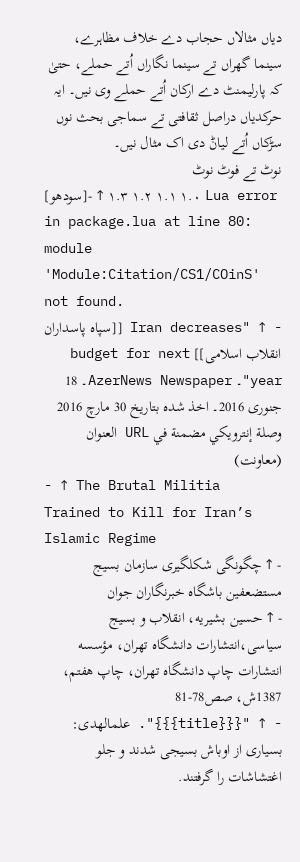دیاں مثالاں حجاب دے خلاف مظاہرے، سینما گھراں تے سینما نگاراں اُتے حملے، حتیٰ کہ پارلیمنٹ دے ارکان اُتے حملے وی نيں۔ ایہ حرکدیاں دراصل ثقافتی تے سماجی بحث نوں سڑکاں اُتے لیاݨ دی اک مثال نيں۔
نوٹ تے فوٹ نوٹ
[سودھو]- ↑ ۱.۰ ۱.۱ ۱.۲ ۱.۳ Lua error in package.lua at line 80: module 'Module:Citation/CS1/COinS' not found.
- ↑ "Iran decreases [[سپاہ پاسداران انقلاب اسلامی]] budget for next year"۔ AzerNews Newspaper۔ 18 جنوری 2016۔ اخذ شدہ بتاریخ 30 مارچ 2016 وصلة إنترويكي مضمنة في URL العنوان (معاونت)
- ↑ The Brutal Militia Trained to Kill for Iran’s Islamic Regime
- ↑ چگونگی شکلگیری سازمان بسیج مستضعفین باشگاه خبرنگاران جوان
- ↑ حسین بشیریه، انقلاب و بسیج سیاسی،انتشارات دانشگاه تهران، مؤسسه انتشارات چاپ دانشگاه تهران، چاپ هفتم، 1387ش، صص78-81
- ↑ "{{{title}}}". علمالهدی: بسیاری از اوباش بسیجی شدند و جلو اغتشاشات را گرفتند.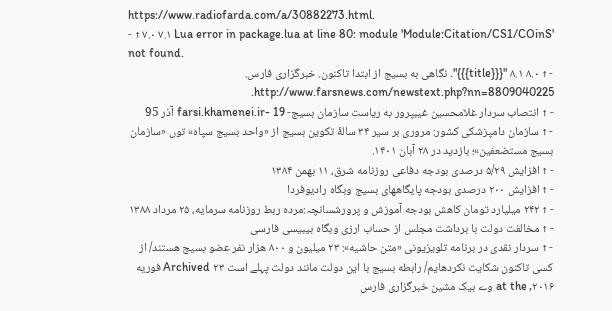https://www.radiofarda.com/a/30882273.html.
- ↑ ۷.۰ ۷.۱ Lua error in package.lua at line 80: module 'Module:Citation/CS1/COinS' not found.
- ↑ ۸.۰ ۸.۱ "{{{title}}}". نگاهی به بسیج از ابتدا تاکنون. خبرگزاری فارس. http://www.farsnews.com/newstext.php?nn=8809040225.
- ↑ انتصاب سردار غلامحسین غیبپرور به ریاست سازمان بسیج- farsi.khamenei.ir- 19 آذر 95
- ↑ سازمان دامپزشکی کشور: مروری بر سیر ۳۴ سالۀ تکوین بسیج از «واحد بسیج سپاه» توں «سازمان بسیج مستضعفین»؛ بازدید در ۲۸ آبان ۱۴۰۱.
- ↑ افزایش ۵/۲۹ درصدی بودجه دفاعی روزنامه شرق، ۱۱ بهمن ۱۳۸۴
- ↑ افزایش ۲۰۰ درصدی بودجه پایگاههای بسیج وبگاه رادیوفردا
- ↑ ۲۴۲ میلیارد تومان کاهش بودجه آموزش و پرورشسانچہ:مردہ ربط روزنامه سرمایه، ۲۵ مرداد ۱۳۸۸
- ↑ مخالفت دولت با برداشت مجلس از حساب ارزی وبگاه بیبیسی فارسی
- ↑ سردار نقدی در برنامه تلویزیونی «متن حاشیه»: ۲۳ میلیون و ۸۰۰ هزار نفر عضو بسیج هستند/ از کسی تاکنون شکایت نکردهایم/ رابطه بسیج با این دولت مانند دولت پہلے است Archived ۲۳ فوریه ۲۰۱۶, at the وے بیک مشین خبرگزاری فارس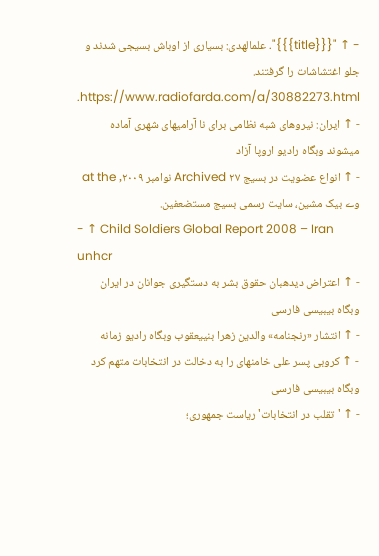- ↑ "{{{title}}}". علمالهدی: بسیاری از اوباش بسیجی شدند و جلو اغتشاشات را گرفتند. https://www.radiofarda.com/a/30882273.html.
- ↑ ایران: نیروهای شبه نظامی برای نا آرامیهای شهری آماده میشوند وبگاه رادیو اروپا آزاد
- ↑ انواع عضویت در بسیج Archived ۲۷ نوامبر ۲۰۰۹, at the وے بیک مشین، سایت رسمی بسیج مستضعفین.
- ↑ Child Soldiers Global Report 2008 – Iran unhcr
- ↑ اعتراض دیدهبان حقوق بشر به دستگیری جوانان در ایران وبگاه بیبیسی فارسی
- ↑ انتشار «رنجنامه» والدین زهرا بنییعقوب وبگاه رادیو زمانه
- ↑ کروبی پسر علی خامنهای را به دخالت در انتخابات متهم کرد وبگاه بیبیسی فارسی
- ↑ 'تقلب در انتخابات' ریاست جمهوری؛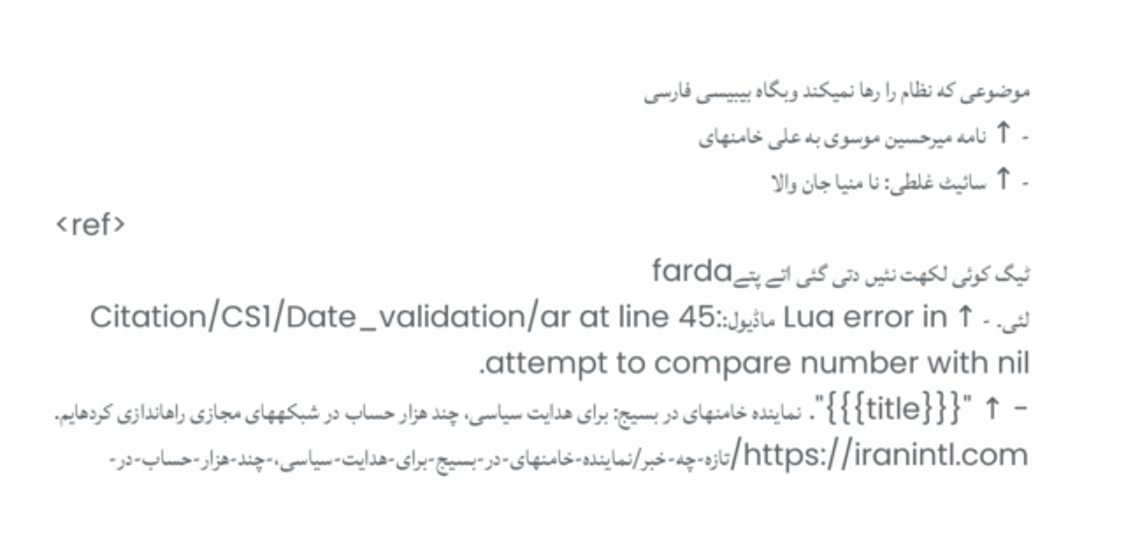موضوعی که نظام را رها نمیکند وبگاه بیبیسی فارسی
- ↑ نامه میرحسین موسوی به علی خامنهای
- ↑ سائیٹ غلطی: نا منیا جان والا
<ref>
ٹیگ کوئی لکھت نئیں دتی گئی اتے پتےfarda
لئی۔ - ↑ Lua error in ماڈیول:Citation/CS1/Date_validation/ar at line 45: attempt to compare number with nil.
- ↑ "{{{title}}}". نماینده خامنهای در بسیج: برای هدایت سیاسی، چند هزار حساب در شبکههای مجازی راهاندازی کردهایم. https://iranintl.com/تازه-چه-خبر/نماینده-خامنهای-در-بسیج-برای-هدایت-سیاسی،-چند-هزار-حساب-در-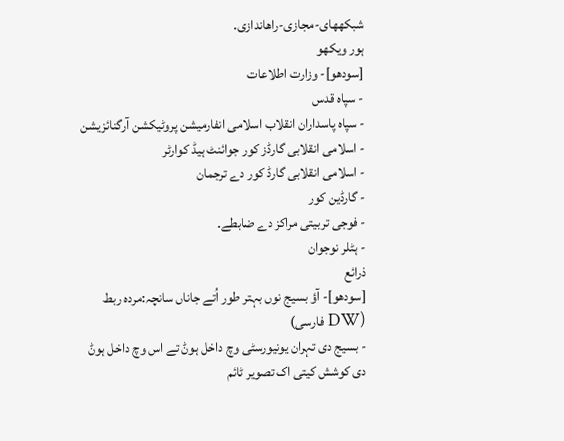شبکههای-مجازی-راهاندازی.
ہور ویکھو
[سودھو]- وزارت اطلاعات
- سپاہ قدس
- سپاہ پاسداران انقلاب اسلامی انفارمیشن پروٹیکشن آرگنائزیشن
- اسلامی انقلابی گارڈز کور جوائنٹ ہیڈ کوارٹر
- اسلامی انقلابی گارڈ کور دے ترجمان
- گارڈین کور
- فوجی تربيتی مراکز دے ضابطے۔
- ہٹلر نوجوان
ذرائع
[سودھو]- آؤ بسیج نوں بہتر طور اُتے جاناں سانچہ:مردہ ربط (DW فارسی)
- بسیج دی تہران یونیورسٹی وچ داخل ہوݨ تے اس وچ داخل ہوݨ دی کوشش کيتی اک تصویر ٹائم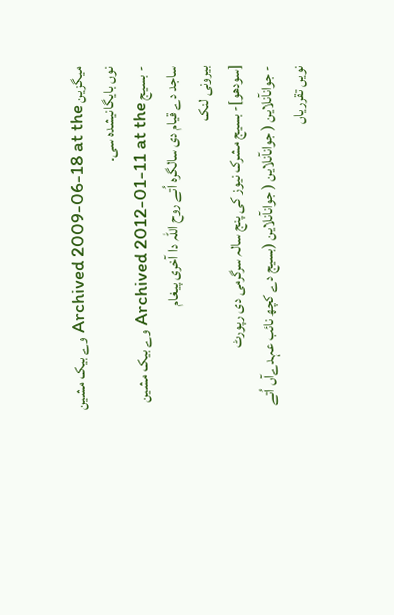میگزین Archived 2009-06-18 at the وے بیک مشین نوں بایگانیشده سی۔
- بسیج Archived 2012-01-11 at the وے بیک مشین ساجد دے قیام دی سالگرہ اُتے روح اللہ دا آخری پیغام
بیرونی لنک
[سودھو]- بسیج مشرک نیوز کی پنج سالہ سرگرمی دی رپورٹ
- جوانآنلاین ( جوانآنلاین ( جوانآنلاین (بسیج دے کچھ نائب عہدےآں اُتے نويں تقرریاں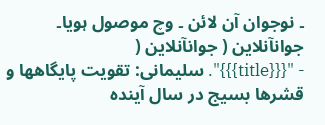۔ نوجوان آن لائن ۔ وچ موصول ہويا۔ جوانآنلاین ( جوانآنلاین (
- "{{{title}}}". سلیمانی: تقویت پایگاهها و قشرها بسیج در سال آینده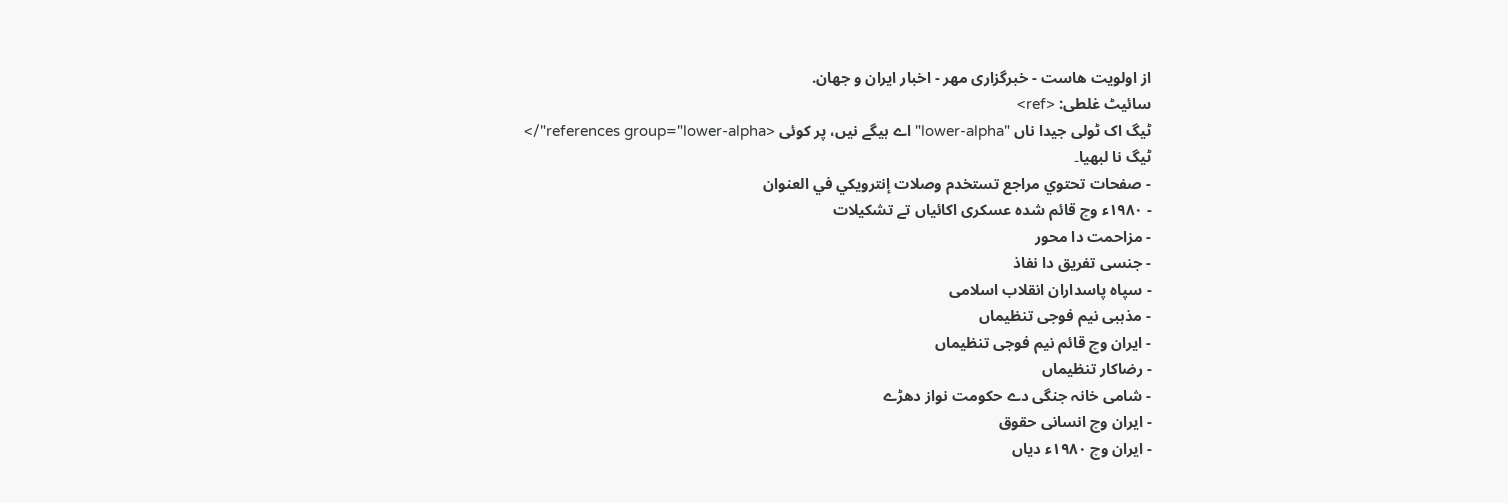از اولویت هاست - خبرگزاری مهر - اخبار ایران و جهان.
سائیٹ غلطی: <ref>
ٹیگ اک ٹولی جیدا ناں "lower-alpha" اے ہیگے نیں، پر کوئی <references group="lower-alpha"/>
ٹیگ نا لبھیا۔
- صفحات تحتوي مراجع تستخدم وصلات إنترويكي في العنوان
- ۱۹۸۰ء وچ قائم شدہ عسکری اکائیاں تے تشکیلات
- مزاحمت دا محور
- جنسی تفریق دا نفاذ
- سپاہ پاسداران انقلاب اسلامی
- مذہبی نیم فوجی تنظیماں
- ایران وچ قائم نیم فوجی تنظیماں
- رضاکار تنظیماں
- شامی خانہ جنگی دے حکومت نواز دھڑے
- ایران وچ انسانی حقوق
- ایران وچ ۱۹۸۰ء دیاں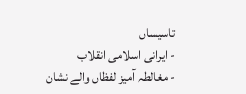تاسیساں
- ایرانی اسلامی انقلاب
- مغالطہ آمیز لفظاں والے نشان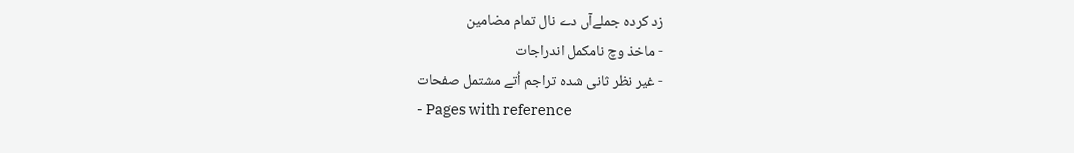زد کردہ جملےآں دے نال تمام مضامین
- ماخذ وچ نامکمل اندراجات
- غیر نظر ثانی شدہ تراجم اُتے مشتمل صفحات
- Pages with reference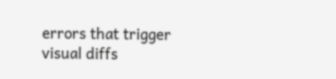errors that trigger visual diffs